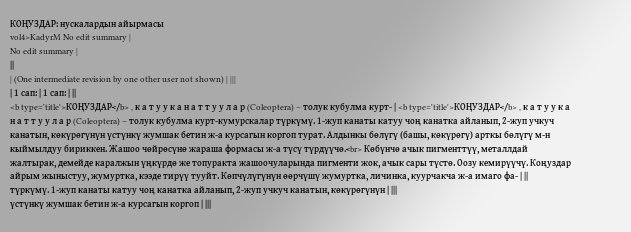КОҢУЗДАР: нускалардын айырмасы
vol4>KadyrM No edit summary |
No edit summary |
||
| (One intermediate revision by one other user not shown) | |||
| 1 сап: | 1 сап: | ||
<b type='title'>КОҢУЗДАР</b> , к а т у у к а н а т т у у л а р (Coleoptera) – толук кубулма курт- | <b type='title'>КОҢУЗДАР</b> , к а т у у к а н а т т у у л а р (Coleoptera) – толук кубулма курт-кумурскалар түркүмү. 1-жуп канаты катуу чоң канатка айланып, 2-жуп учкуч канатын, көкүрөгүнүн үстүнкү жумшак бетин ж-а курсагын коргоп турат. Алдынкы бөлүгү (башы, көкүрөгү) арткы бөлүгү м-н кыймылдуу бириккен. Жашоо чөйрөсүнө жараша формасы ж-а түсү түрдүүчө.<br> Көбүнчө ачык пигменттүү, металлдай жалтырак, демейде каралжын үңкүрдө же топуракта жашоочуларында пигменти жок, ачык сары түстө. Оозу кемирүүчү. Коңуздар айрым жыныстуу, жумуртка, кээде тирүү тууйт. Көпчүлүгүнүн өөрчүшү жумуртка, личинка, куурчакча ж-а имаго фа- | ||
түркүмү. 1-жуп канаты катуу чоң канатка айланып, 2-жуп учкуч канатын, көкүрөгүнүн | |||
үстүнкү жумшак бетин ж-а курсагын коргоп | |||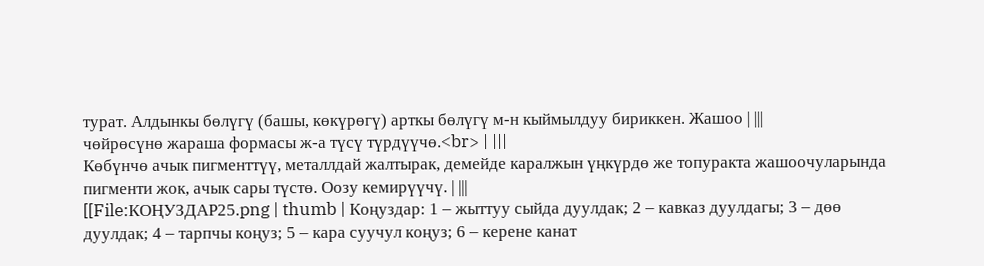турат. Алдынкы бөлүгү (башы, көкүрөгү) арткы бөлүгү м-н кыймылдуу бириккен. Жашоо | |||
чөйрөсүнө жараша формасы ж-а түсү түрдүүчө.<br> | |||
Көбүнчө ачык пигменттүү, металлдай жалтырак, демейде каралжын үңкүрдө же топуракта жашоочуларында пигменти жок, ачык сары түстө. Оозу кемирүүчү. | |||
[[File:КОҢУЗДАР25.png | thumb | Коңуздар: 1 – жыттуу сыйда дуулдак; 2 – кавказ дуулдагы; 3 – дөө дуулдак; 4 – тарпчы коңуз; 5 – кара суучул коңуз; 6 – керене канат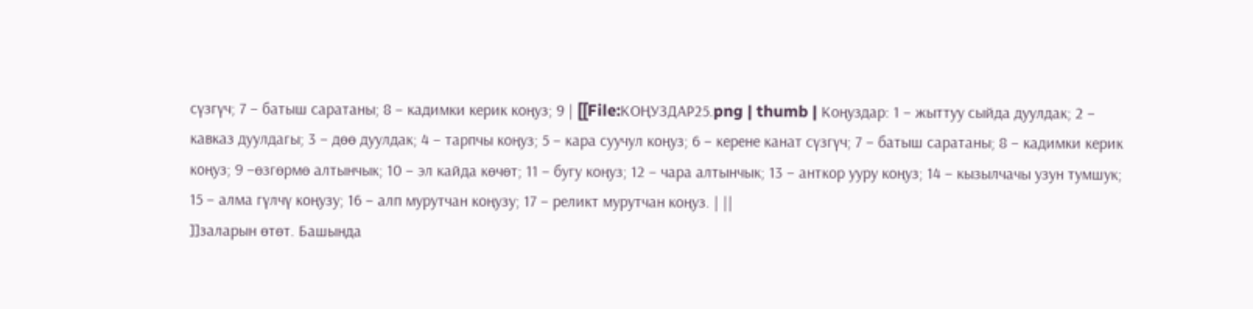сүзгүч; 7 – батыш саратаны; 8 – кадимки керик коңуз; 9 | [[File:КОҢУЗДАР25.png | thumb | Коңуздар: 1 – жыттуу сыйда дуулдак; 2 – кавказ дуулдагы; 3 – дөө дуулдак; 4 – тарпчы коңуз; 5 – кара суучул коңуз; 6 – керене канат сүзгүч; 7 – батыш саратаны; 8 – кадимки керик коңуз; 9 –өзгөрмө алтынчык; 10 – эл кайда көчөт; 11 – бугу коңуз; 12 – чара алтынчык; 13 – анткор ууру коңуз; 14 – кызылчачы узун тумшук; 15 – алма гүлчү коңузу; 16 – алп мурутчан коңузу; 17 – реликт мурутчан коңуз. | ||
]]заларын өтөт. Башында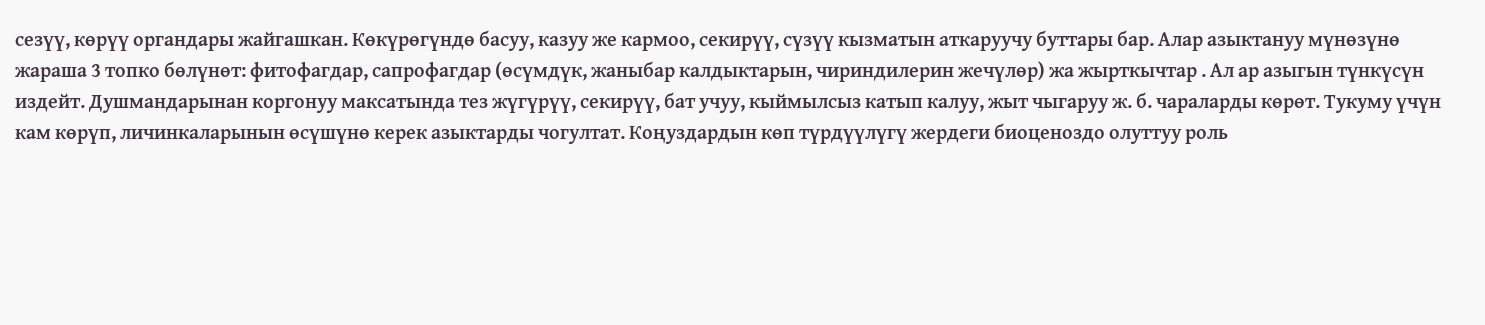сезүү, көрүү органдары жайгашкан. Көкүрөгүндө басуу, казуу же кармоо, секирүү, сүзүү кызматын аткаруучу буттары бар. Алар азыктануу мүнөзүнө жараша 3 топко бөлүнөт: фитофагдар, сапрофагдар (өсүмдүк, жаныбар калдыктарын, чириндилерин жечүлөр) жа жырткычтар . Ал ар азыгын түнкүсүн издейт. Душмандарынан коргонуу максатында тез жүгүрүү, секирүү, бат учуу, кыймылсыз катып калуу, жыт чыгаруу ж. б. чараларды көрөт. Тукуму үчүн кам көрүп, личинкаларынын өсүшүнө керек азыктарды чогултат. Коңуздардын көп түрдүүлүгү жердеги биоценоздо олуттуу роль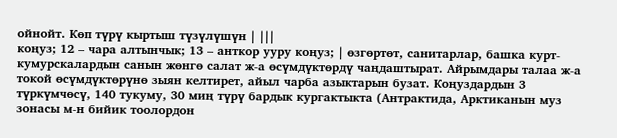ойнойт. Көп түрү кыртыш түзүлүшүн | |||
коңуз; 12 – чара алтынчык; 13 – анткор ууру коңуз; | өзгөртөт, санитарлар, башка курт-кумурскалардын санын жөнгө салат ж-а өсүмдүктөрдү чаңдаштырат. Айрымдары талаа ж-а токой өсүмдүктөрүнө зыян келтирет, айыл чарба азыктарын бузат. Коңуздардын 3 түркүмчөсү, 140 тукуму, 30 миң түрү бардык кургактыкта (Антрактида, Арктиканын муз зонасы м-н бийик тоолордон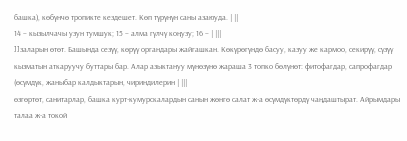башка), көбүнчө тропикте кездешет. Көп түрүнүн саны азаюуда. | ||
14 – кызылчачы узун тумшук; 15 – алма гүлчү коңузу; 16 – | |||
]]заларын өтөт. Башында сезүү, көрүү органдары жайгашкан. Көкүрөгүндө басуу, казуу же кармоо, секирүү, сүзүү кызматын аткаруучу буттары бар. Алар азыктануу мүнөзүнө жараша 3 топко бөлүнөт: фитофагдар, сапрофагдар (өсүмдүк, жаныбар калдыктарын, чириндилерин | |||
өзгөртөт, санитарлар, башка курт-кумурскалардын санын жөнгө салат ж-а өсүмдүктөрдү чаңдаштырат. Айрымдары талаа ж-а токой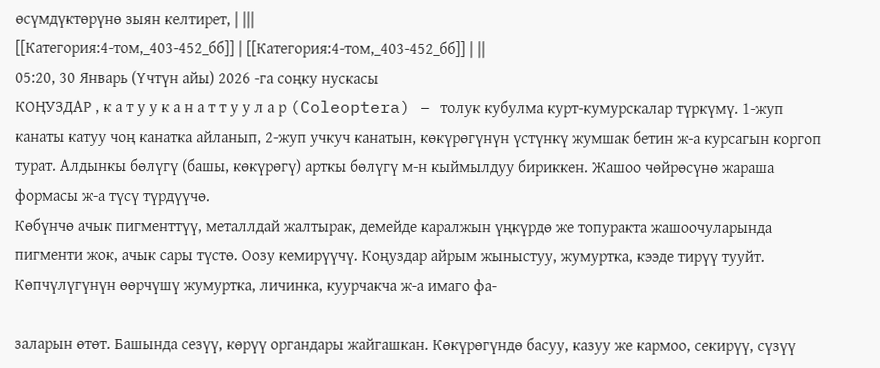өсүмдүктөрүнө зыян келтирет, | |||
[[Категория:4-том,_403-452_бб]] | [[Категория:4-том,_403-452_бб]] | ||
05:20, 30 Январь (Үчтүн айы) 2026 -га соңку нускасы
КОҢУЗДАР , к а т у у к а н а т т у у л а р (Coleoptera) – толук кубулма курт-кумурскалар түркүмү. 1-жуп канаты катуу чоң канатка айланып, 2-жуп учкуч канатын, көкүрөгүнүн үстүнкү жумшак бетин ж-а курсагын коргоп турат. Алдынкы бөлүгү (башы, көкүрөгү) арткы бөлүгү м-н кыймылдуу бириккен. Жашоо чөйрөсүнө жараша формасы ж-а түсү түрдүүчө.
Көбүнчө ачык пигменттүү, металлдай жалтырак, демейде каралжын үңкүрдө же топуракта жашоочуларында пигменти жок, ачык сары түстө. Оозу кемирүүчү. Коңуздар айрым жыныстуу, жумуртка, кээде тирүү тууйт. Көпчүлүгүнүн өөрчүшү жумуртка, личинка, куурчакча ж-а имаго фа-

заларын өтөт. Башында сезүү, көрүү органдары жайгашкан. Көкүрөгүндө басуу, казуу же кармоо, секирүү, сүзүү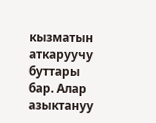кызматын аткаруучу буттары бар. Алар азыктануу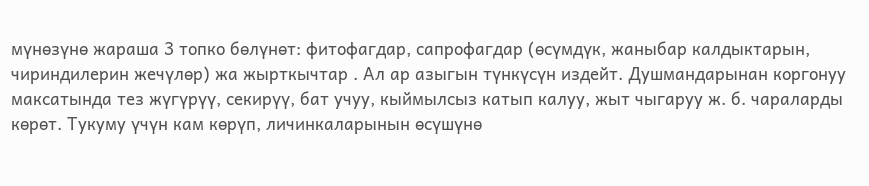мүнөзүнө жараша 3 топко бөлүнөт: фитофагдар, сапрофагдар (өсүмдүк, жаныбар калдыктарын, чириндилерин жечүлөр) жа жырткычтар . Ал ар азыгын түнкүсүн издейт. Душмандарынан коргонуу максатында тез жүгүрүү, секирүү, бат учуу, кыймылсыз катып калуу, жыт чыгаруу ж. б. чараларды көрөт. Тукуму үчүн кам көрүп, личинкаларынын өсүшүнө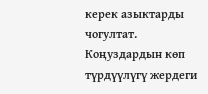керек азыктарды чогултат. Коңуздардын көп түрдүүлүгү жердеги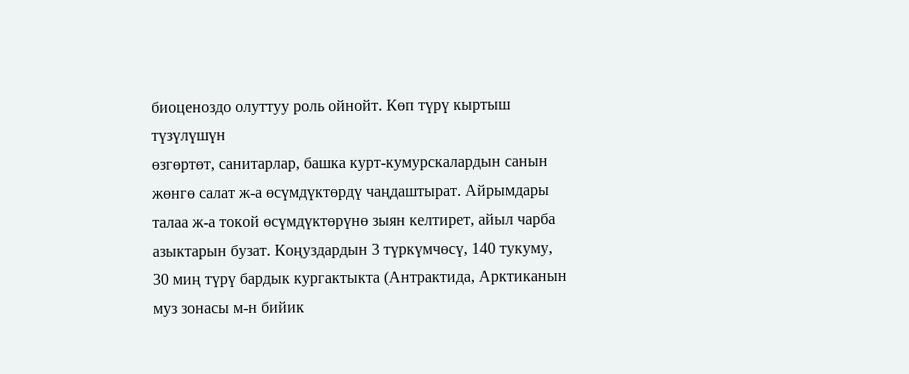биоценоздо олуттуу роль ойнойт. Көп түрү кыртыш түзүлүшүн
өзгөртөт, санитарлар, башка курт-кумурскалардын санын жөнгө салат ж-а өсүмдүктөрдү чаңдаштырат. Айрымдары талаа ж-а токой өсүмдүктөрүнө зыян келтирет, айыл чарба азыктарын бузат. Коңуздардын 3 түркүмчөсү, 140 тукуму, 30 миң түрү бардык кургактыкта (Антрактида, Арктиканын муз зонасы м-н бийик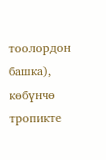тоолордон башка), көбүнчө тропикте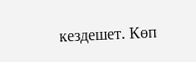кездешет. Көп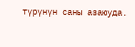түрүнүн саны азаюуда.